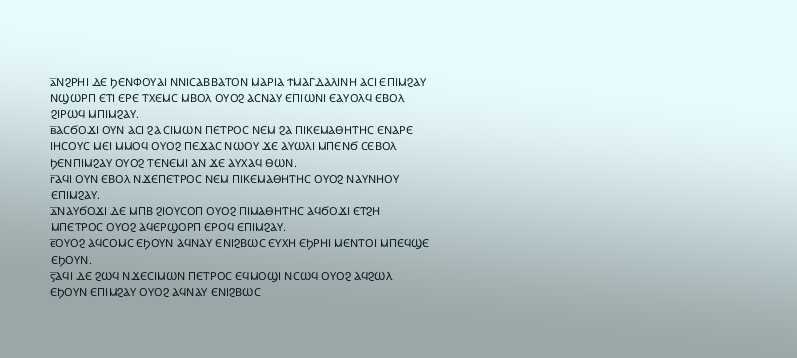ⲁ̅ⲚϨⲢⲎⲒ ⲆⲈ ϦⲈⲚⲪⲞⲨⲀⲒ ⲚⲚⲒⲤⲀⲂⲂⲀⲦⲞⲚ ⲘⲀⲢⲒⲀ ϮⲘⲀⲄⲆⲀⲖⲒⲚⲎ ⲀⲤⲒ ⲈⲠⲒⲘϨⲀⲨ ⲚϢⲰⲢⲠ ⲈⲦⲒ ⲈⲢⲈ ⲦⲬⲈⲘⲤ ⲘⲂⲞⲖ ⲞⲨⲞϨ ⲀⲤⲚⲀⲨ ⲈⲠⲒⲰⲚⲒ ⲈⲀⲨⲞⲖϤ ⲈⲂⲞⲖ ϨⲒⲢⲰϤ ⲘⲠⲒⲘϨⲀⲨ.
ⲃ̅ⲀⲤϬⲞϪⲒ ⲞⲨⲚ ⲀⲤⲒ ϨⲀ ⲤⲒⲘⲰⲚ ⲠⲈⲦⲢⲞⲤ ⲚⲈⲘ ϨⲀ ⲠⲒⲔⲈⲘⲀⲐⲎⲦⲎⲤ ⲈⲚⲀⲢⲈ ⲒⲎⲤⲞⲨⲤ ⲘⲈⲒ ⲘⲘⲞϤ ⲞⲨⲞϨ ⲠⲈϪⲀⲤ ⲚⲰⲞⲨ ϪⲈ ⲀⲨⲰⲖⲒ ⲘⲠⲈⲚϬ ⲤⲈⲂⲞⲖ ϦⲈⲚⲠⲒⲘϨⲀⲨ ⲞⲨⲞϨ ⲦⲈⲚⲈⲘⲒ ⲀⲚ ϪⲈ ⲀⲨⲬⲀϤ ⲐⲰⲚ.
ⲅ̅ⲀϤⲒ ⲞⲨⲚ ⲈⲂⲞⲖ ⲚϪⲈⲠⲈⲦⲢⲞⲤ ⲚⲈⲘ ⲠⲒⲔⲈⲘⲀⲐⲎⲦⲎⲤ ⲞⲨⲞϨ ⲚⲀⲨⲚⲎⲞⲨ ⲈⲠⲒⲘϨⲀⲨ.
ⲇ̅ⲚⲀⲨϬⲞϪⲒ ⲆⲈ ⲘⲠⲂ ϨⲒⲞⲨⲤⲞⲠ ⲞⲨⲞϨ ⲠⲒⲘⲀⲐⲎⲦⲎⲤ ⲀϤϬⲞϪⲒ ⲈⲦϨⲎ ⲘⲠⲈⲦⲢⲞⲤ ⲞⲨⲞϨ ⲀϤⲈⲢϢⲞⲢⲠ ⲈⲢⲞϤ ⲈⲠⲒⲘϨⲀⲨ.
ⲉ̅ⲞⲨⲞϨ ⲀϤⲤⲞⲘⲤ ⲈϦⲞⲨⲚ ⲀϤⲚⲀⲨ ⲈⲚⲒϨⲂⲰⲤ ⲈⲨⲬⲎ ⲈϦⲢⲎⲒ ⲘⲈⲚⲦⲞⲒ ⲘⲠⲈϤϢⲈ ⲈϦⲞⲨⲚ.
ⲋ̅ⲀϤⲒ ⲆⲈ ϨⲰϤ ⲚϪⲈⲤⲒⲘⲰⲚ ⲠⲈⲦⲢⲞⲤ ⲈϤⲘⲞϢⲒ ⲚⲤⲰϤ ⲞⲨⲞϨ ⲀϤϨⲰⲖ ⲈϦⲞⲨⲚ ⲈⲠⲒⲘϨⲀⲨ ⲞⲨⲞϨ ⲀϤⲚⲀⲨ ⲈⲚⲒϨⲂⲰⲤ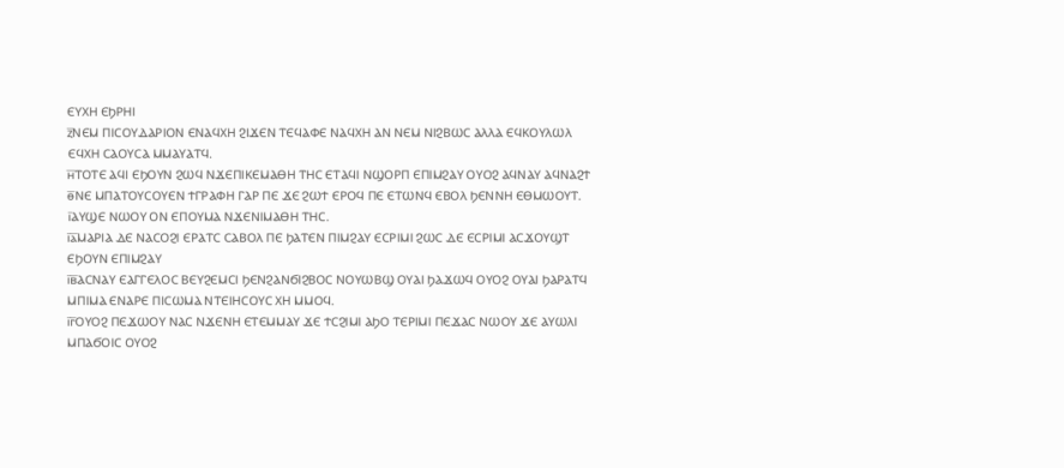ⲈⲨⲬⲎ ⲈϦⲢⲎⲒ
ⲍ̅ⲚⲈⲘ ⲠⲒⲤⲞⲨⲆⲀⲢⲒⲞⲚ ⲈⲚⲀϤⲬⲎ ϨⲒϪⲈⲚ ⲦⲈϤⲀⲪⲈ ⲚⲀϤⲬⲎ ⲀⲚ ⲚⲈⲘ ⲚⲒϨⲂⲰⲤ ⲀⲖⲖⲀ ⲈϤⲔⲞⲨⲖⲰⲖ ⲈϤⲬⲎ ⲤⲀⲞⲨⲤⲀ ⲘⲘⲀⲨⲀⲦϤ.
ⲏ̅ⲦⲞⲦⲈ ⲀϤⲒ ⲈϦⲞⲨⲚ ϨⲰϤ ⲚϪⲈⲠⲒⲔⲈⲘⲀⲐⲎ ⲦⲎⲤ ⲈⲦⲀϤⲒ ⲚϢⲞⲢⲠ ⲈⲠⲒⲘϨⲀⲨ ⲞⲨⲞϨ ⲀϤⲚⲀⲨ ⲀϤⲚⲀϨϮ
ⲑ̅ⲚⲈ ⲘⲠⲀⲦⲞⲨⲤⲞⲨⲈⲚ ϮⲄⲢⲀⲪⲎ ⲄⲀⲢ ⲠⲈ ϪⲈ ϨⲰϮ ⲈⲢⲞϤ ⲠⲈ ⲈⲦⲰⲚϤ ⲈⲂⲞⲖ ϦⲈⲚⲚⲎ ⲈⲐⲘⲰⲞⲨⲦ.
ⲓ̅ⲀⲨϢⲈ ⲚⲰⲞⲨ ⲞⲚ ⲈⲠⲞⲨⲘⲀ ⲚϪⲈⲚⲒⲘⲀⲐⲎ ⲦⲎⲤ.
ⲓ̅ⲁ̅ⲘⲀⲢⲒⲀ ⲆⲈ ⲚⲀⲤⲞϨⲒ ⲈⲢⲀⲦⲤ ⲤⲀⲂⲞⲖ ⲠⲈ ϦⲀⲦⲈⲚ ⲠⲒⲘϨⲀⲨ ⲈⲤⲢⲒⲘⲒ ϨⲰⲤ ⲆⲈ ⲈⲤⲢⲒⲘⲒ ⲀⲤϪⲞⲨϢⲦ ⲈϦⲞⲨⲚ ⲈⲠⲒⲘϨⲀⲨ
ⲓ̅ⲃ̅ⲀⲤⲚⲀⲨ ⲈⲀⲄⲄⲈⲖⲞⲤ ⲂⲈⲨϨⲈⲘⲤⲒ ϦⲈⲚϨⲀⲚϬⲒϨⲂⲞⲤ ⲚⲞⲨⲰⲂϢ ⲞⲨⲀⲒ ϦⲀϪⲰϤ ⲞⲨⲞϨ ⲞⲨⲀⲒ ϦⲀⲢⲀⲦϤ ⲘⲠⲒⲘⲀ ⲈⲚⲀⲢⲈ ⲠⲒⲤⲰⲘⲀ ⲚⲦⲈⲒⲎⲤⲞⲨⲤ ⲬⲎ ⲘⲘⲞϤ.
ⲓ̅ⲅ̅ⲞⲨⲞϨ ⲠⲈϪⲰⲞⲨ ⲚⲀⲤ ⲚϪⲈⲚⲎ ⲈⲦⲈⲘⲘⲀⲨ ϪⲈ ϮⲤϨⲒⲘⲒ ⲀϦⲞ ⲦⲈⲢⲒⲘⲒ ⲠⲈϪⲀⲤ ⲚⲰⲞⲨ ϪⲈ ⲀⲨⲰⲖⲒ ⲘⲠⲀϬⲞⲒⲤ ⲞⲨⲞϨ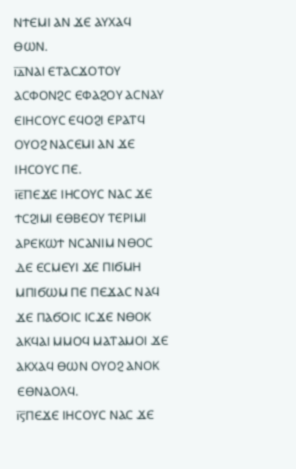ⲚϮⲈⲘⲒ ⲀⲚ ϪⲈ ⲀⲨⲬⲀϤ ⲐⲰⲚ.
ⲓ̅ⲇ̅ⲚⲀⲒ ⲈⲦⲀⲤϪⲞⲦⲞⲨ ⲀⲤⲪⲞⲚϨⲤ ⲈⲪⲀϨⲞⲨ ⲀⲤⲚⲀⲨ ⲈⲒⲎⲤⲞⲨⲤ ⲈϤⲞϨⲒ ⲈⲢⲀⲦϤ ⲞⲨⲞϨ ⲚⲀⲤⲈⲘⲒ ⲀⲚ ϪⲈ ⲒⲎⲤⲞⲨⲤ ⲠⲈ.
ⲓ̅ⲉ̅ⲠⲈϪⲈ ⲒⲎⲤⲞⲨⲤ ⲚⲀⲤ ϪⲈ ϮⲤϨⲒⲘⲒ ⲈⲐⲂⲈⲞⲨ ⲦⲈⲢⲒⲘⲒ ⲀⲢⲈⲔⲰϮ ⲚⲤⲀⲚⲒⲘ ⲚⲐⲞⲤ ⲆⲈ ⲈⲤⲘⲈⲨⲒ ϪⲈ ⲠⲒϬⲘⲎ ⲘⲠⲒϬⲰⲘ ⲠⲈ ⲠⲈϪⲀⲤ ⲚⲀϤ ϪⲈ ⲠⲀϬⲞⲒⲤ ⲒⲤϪⲈ ⲚⲐⲞⲔ ⲀⲔϤⲀⲒ ⲘⲘⲞϤ ⲘⲀⲦⲀⲘⲞⲒ ϪⲈ ⲀⲔⲬⲀϤ ⲐⲰⲚ ⲞⲨⲞϨ ⲀⲚⲞⲔ ⲈⲐⲚⲀⲞⲖϤ.
ⲓ̅ⲋ̅ⲠⲈϪⲈ ⲒⲎⲤⲞⲨⲤ ⲚⲀⲤ ϪⲈ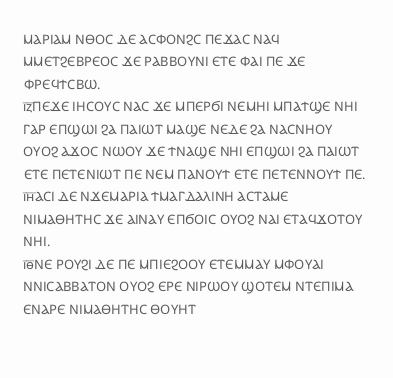ⲘⲀⲢⲒⲀⲘ ⲚⲐⲞⲤ ⲆⲈ ⲀⲤⲪⲞⲚϨⲤ ⲠⲈϪⲀⲤ ⲚⲀϤ ⲘⲘⲈⲦϨⲈⲂⲢⲈⲞⲤ ϪⲈ ⲢⲀⲂⲂⲞⲨⲚⲒ ⲈⲦⲈ ⲪⲀⲒ ⲠⲈ ϪⲈ ⲪⲢⲈϤϮⲤⲂⲰ.
ⲓ̅ⲍ̅ⲠⲈϪⲈ ⲒⲎⲤⲞⲨⲤ ⲚⲀⲤ ϪⲈ ⲘⲠⲈⲢϬⲒ ⲚⲈⲘⲎⲒ ⲘⲠⲀϮϢⲈ ⲚⲎⲒ ⲄⲀⲢ ⲈⲠϢⲰⲒ ϨⲀ ⲠⲀⲒⲰⲦ ⲘⲀϢⲈ ⲚⲈⲆⲈ ϨⲀ ⲚⲀⲤⲚⲎⲞⲨ ⲞⲨⲞϨ ⲀϪⲞⲤ ⲚⲰⲞⲨ ϪⲈ ϮⲚⲀϢⲈ ⲚⲎⲒ ⲈⲠϢⲰⲒ ϨⲀ ⲠⲀⲒⲰⲦ ⲈⲦⲈ ⲠⲈⲦⲈⲚⲒⲰⲦ ⲠⲈ ⲚⲈⲘ ⲠⲀⲚⲞⲨϮ ⲈⲦⲈ ⲠⲈⲦⲈⲚⲚⲞⲨϮ ⲠⲈ.
ⲓ̅ⲏ̅ⲀⲤⲒ ⲆⲈ ⲚϪⲈⲘⲀⲢⲒⲀ ϮⲘⲀⲄⲆⲀⲖⲒⲚⲎ ⲀⲤⲦⲀⲘⲈ ⲚⲒⲘⲀⲐⲎⲦⲎⲤ ϪⲈ ⲀⲒⲚⲀⲨ ⲈⲠϬⲞⲒⲤ ⲞⲨⲞϨ ⲚⲀⲒ ⲈⲦⲀϤϪⲞⲦⲞⲨ ⲚⲎⲒ.
ⲓ̅ⲑ̅ⲚⲈ ⲢⲞⲨϨⲒ ⲆⲈ ⲠⲈ ⲘⲠⲒⲈϨⲞⲞⲨ ⲈⲦⲈⲘⲘⲀⲨ ⲘⲪⲞⲨⲀⲒ ⲚⲚⲒⲤⲀⲂⲂⲀⲦⲞⲚ ⲞⲨⲞϨ ⲈⲢⲈ ⲚⲒⲢⲰⲞⲨ ϢⲞⲦⲈⲘ ⲚⲦⲈⲠⲒⲘⲀ ⲈⲚⲀⲢⲈ ⲚⲒⲘⲀⲐⲎⲦⲎⲤ ⲐⲞⲨⲎⲦ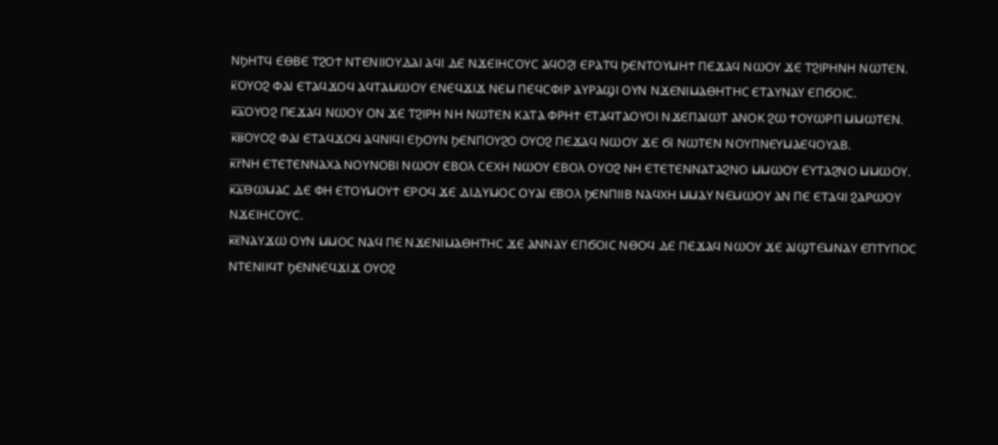ⲚϦⲎⲦϤ ⲈⲐⲂⲈ ⲦϨⲞϮ ⲚⲦⲈⲚⲒⲒⲞⲨⲆⲀⲒ ⲀϤⲒ ⲆⲈ ⲚϪⲈⲒⲎⲤⲞⲨⲤ ⲀϤⲞϨⲒ ⲈⲢⲀⲦϤ ϦⲈⲚⲦⲞⲨⲘⲎϮ ⲠⲈϪⲀϤ ⲚⲰⲞⲨ ϪⲈ ⲦϨⲒⲢⲎⲚⲎ ⲚⲰⲦⲈⲚ.
ⲕ̅ⲞⲨⲞϨ ⲪⲀⲒ ⲈⲦⲀϤϪⲞϤ ⲀϤⲦⲀⲘⲰⲞⲨ ⲈⲚⲈϤϪⲒϪ ⲚⲈⲘ ⲠⲈϤⲤⲪⲒⲢ ⲀⲨⲢⲀϢⲒ ⲞⲨⲚ ⲚϪⲈⲚⲒⲘⲀⲐⲎⲦⲎⲤ ⲈⲦⲀⲨⲚⲀⲨ ⲈⲠϬⲞⲒⲤ.
ⲕ̅ⲁ̅ⲞⲨⲞϨ ⲠⲈϪⲀϤ ⲚⲰⲞⲨ ⲞⲚ ϪⲈ ⲦϨⲒⲢⲎ ⲚⲎ ⲚⲰⲦⲈⲚ ⲔⲀⲦⲀ ⲪⲢⲎϮ ⲈⲦⲀϤⲦⲀⲞⲨⲞⲒ ⲚϪⲈⲠⲀⲒⲰⲦ ⲀⲚⲞⲔ ϨⲰ ϮⲞⲨⲰⲢⲠ ⲘⲘⲰⲦⲈⲚ.
ⲕ̅ⲃ̅ⲞⲨⲞϨ ⲪⲀⲒ ⲈⲦⲀϤϪⲞϤ ⲀϤⲚⲒϤⲒ ⲈϦⲞⲨⲚ ϦⲈⲚⲠⲞⲨϨⲞ ⲞⲨⲞϨ ⲠⲈϪⲀϤ ⲚⲰⲞⲨ ϪⲈ ϬⲒ ⲚⲰⲦⲈⲚ ⲚⲞⲨⲠⲚⲈⲨⲘⲀⲈϤⲞⲨⲀⲂ.
ⲕ̅ⲅ̅ⲚⲎ ⲈⲦⲈⲦⲈⲚⲚⲀⲬⲀ ⲚⲞⲨⲚⲞⲂⲒ ⲚⲰⲞⲨ ⲈⲂⲞⲖ ⲤⲈⲬⲎ ⲚⲰⲞⲨ ⲈⲂⲞⲖ ⲞⲨⲞϨ ⲚⲎ ⲈⲦⲈⲦⲈⲚⲚⲀⲦⲀϨⲚⲞ ⲘⲘⲰⲞⲨ ⲈⲨⲦⲀϨⲚⲞ ⲘⲘⲰⲞⲨ.
ⲕ̅ⲇ̅ⲐⲰⲘⲀⲤ ⲆⲈ ⲪⲎ ⲈⲦⲞⲨⲘⲞⲨϮ ⲈⲢⲞϤ ϪⲈ ⲆⲒⲆⲨⲘⲞⲤ ⲞⲨⲀⲒ ⲈⲂⲞⲖ ϦⲈⲚⲠⲒⲒⲂ ⲚⲀϤⲬⲎ ⲘⲘⲀⲨ ⲚⲈⲘⲰⲞⲨ ⲀⲚ ⲠⲈ ⲈⲦⲀϤⲒ ϨⲀⲢⲰⲞⲨ ⲚϪⲈⲒⲎⲤⲞⲨⲤ.
ⲕ̅ⲉ̅ⲚⲀⲨϪⲰ ⲞⲨⲚ ⲘⲘⲞⲤ ⲚⲀϤ ⲠⲈ ⲚϪⲈⲚⲒⲘⲀⲐⲎⲦⲎⲤ ϪⲈ ⲀⲚⲚⲀⲨ ⲈⲠϬⲞⲒⲤ ⲚⲐⲞϤ ⲆⲈ ⲠⲈϪⲀϤ ⲚⲰⲞⲨ ϪⲈ ⲀⲒϢⲦⲈⲘⲚⲀⲨ ⲈⲠⲦⲨⲠⲞⲤ ⲚⲦⲈⲚⲒⲒϤⲦ ϦⲈⲚⲚⲈϤϪⲒϪ ⲞⲨⲞϨ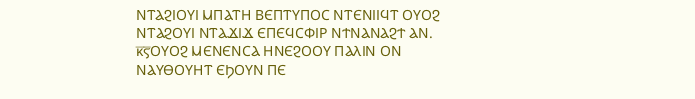ⲚⲦⲀϨⲒⲞⲨⲒ ⲘⲠⲀⲦⲎ ⲂⲈⲠⲦⲨⲠⲞⲤ ⲚⲦⲈⲚⲒⲒϤⲦ ⲞⲨⲞϨ ⲚⲦⲀϨⲞⲨⲒ ⲚⲦⲀϪⲒϪ ⲈⲠⲈϤⲤⲪⲒⲢ ⲚϮⲚⲀⲚⲀϨϮ ⲀⲚ.
ⲕ̅ⲋ̅ⲞⲨⲞϨ ⲘⲈⲚⲈⲚⲤⲀ ⲎⲚⲈϨⲞⲞⲨ ⲠⲀⲖⲒⲚ ⲞⲚ ⲚⲀⲨⲐⲞⲨⲎⲦ ⲈϦⲞⲨⲚ ⲠⲈ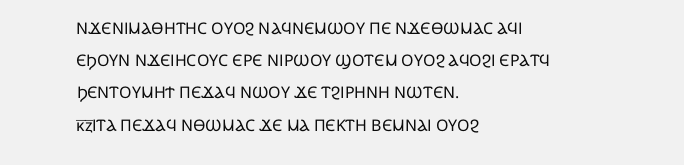ⲚϪⲈⲚⲒⲘⲀⲐⲎⲦⲎⲤ ⲞⲨⲞϨ ⲚⲀϤⲚⲈⲘⲰⲞⲨ ⲠⲈ ⲚϪⲈⲐⲰⲘⲀⲤ ⲀϤⲒ ⲈϦⲞⲨⲚ ⲚϪⲈⲒⲎⲤⲞⲨⲤ ⲈⲢⲈ ⲚⲒⲢⲰⲞⲨ ϢⲞⲦⲈⲘ ⲞⲨⲞϨ ⲀϤⲞϨⲒ ⲈⲢⲀⲦϤ ϦⲈⲚⲦⲞⲨⲘⲎϮ ⲠⲈϪⲀϤ ⲚⲰⲞⲨ ϪⲈ ⲦϨⲒⲢⲎⲚⲎ ⲚⲰⲦⲈⲚ.
ⲕ̅ⲍ̅ⲒⲦⲀ ⲠⲈϪⲀϤ ⲚⲐⲰⲘⲀⲤ ϪⲈ ⲘⲀ ⲠⲈⲔⲦⲎ ⲂⲈⲘⲚⲀⲒ ⲞⲨⲞϨ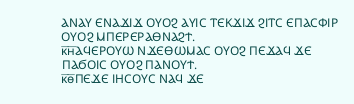ⲀⲚⲀⲨ ⲈⲚⲀϪⲒϪ ⲞⲨⲞϨ ⲀⲨⲒⲤ ⲦⲈⲔϪⲒϪ ϨⲒⲦⲤ ⲈⲠⲀⲤⲪⲒⲢ ⲞⲨⲞϨ ⲘⲠⲈⲢⲈⲢⲀⲐⲚⲀϨϮ.
ⲕ̅ⲏ̅ⲀϤⲈⲢⲞⲨⲰ ⲚϪⲈⲐⲰⲘⲀⲤ ⲞⲨⲞϨ ⲠⲈϪⲀϤ ϪⲈ ⲠⲀϬⲞⲒⲤ ⲞⲨⲞϨ ⲠⲀⲚⲞⲨϮ.
ⲕ̅ⲑ̅ⲠⲈϪⲈ ⲒⲎⲤⲞⲨⲤ ⲚⲀϤ ϪⲈ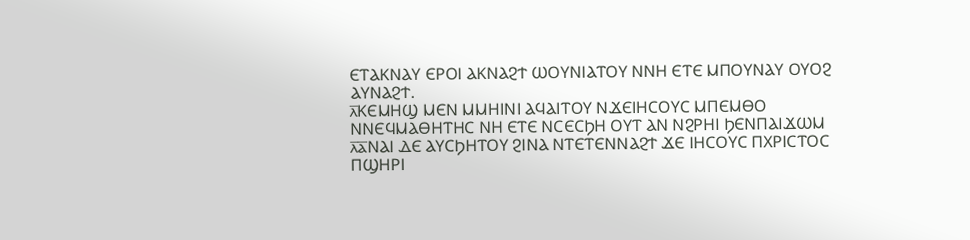ⲈⲦⲀⲔⲚⲀⲨ ⲈⲢⲞⲒ ⲀⲔⲚⲀϨϮ ⲰⲞⲨⲚⲒⲀⲦⲞⲨ ⲚⲚⲎ ⲈⲦⲈ ⲘⲠⲞⲨⲚⲀⲨ ⲞⲨⲞϨ ⲀⲨⲚⲀϨϮ.
ⲗ̅ⲔⲈⲘⲎϢ ⲘⲈⲚ ⲘⲘⲎⲒⲚⲒ ⲀϤⲀⲒⲦⲞⲨ ⲚϪⲈⲒⲎⲤⲞⲨⲤ ⲘⲠⲈⲘⲐⲞ ⲚⲚⲈϤⲘⲀⲐⲎⲦⲎⲤ ⲚⲎ ⲈⲦⲈ ⲚⲤⲈⲤϦⲎ ⲞⲨⲦ ⲀⲚ ⲚϨⲢⲎⲒ ϦⲈⲚⲠⲀⲒϪⲰⲘ
ⲗ̅ⲁ̅ⲚⲀⲒ ⲆⲈ ⲀⲨⲤϦⲎⲦⲞⲨ ϨⲒⲚⲀ ⲚⲦⲈⲦⲈⲚⲚⲀϨϮ ϪⲈ ⲒⲎⲤⲞⲨⲤ ⲠⲬⲢⲒⲤⲦⲞⲤ ⲠϢⲎⲢⲒ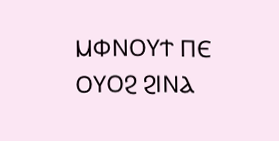ⲘⲪⲚⲞⲨϮ ⲠⲈ ⲞⲨⲞϨ ϨⲒⲚⲀ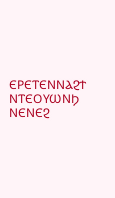ⲈⲢⲈⲦⲈⲚⲚⲀϨϮ ⲚⲦⲈⲞⲨⲰⲚϦ ⲚⲈⲚⲈϨ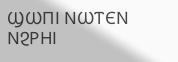ϢⲰⲠⲒ ⲚⲰⲦⲈⲚ ⲚϨⲢⲎⲒ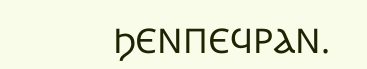ϦⲈⲚⲠⲈϤⲢⲀⲚ.